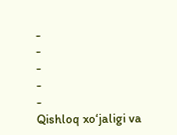-
-
-
-
-
Qishloq xo‘jaligi va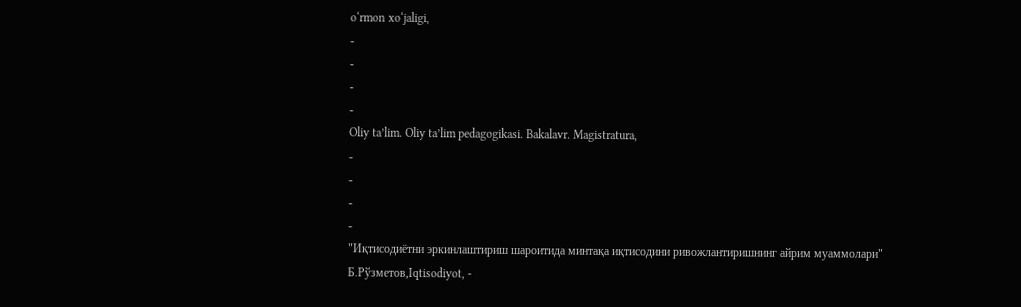o‘rmon xo‘jaligi,
-
-
-
-
Oliy ta’lim. Oliy ta’lim pedagogikasi. Bakalavr. Magistratura,
-
-
-
-
"Иқтисодиётни эркинлаштириш шароитида минтақа иқтисодини ривожлантиришнинг айрим муаммолари"
Б.Рўзметов,Iqtisodiyot, -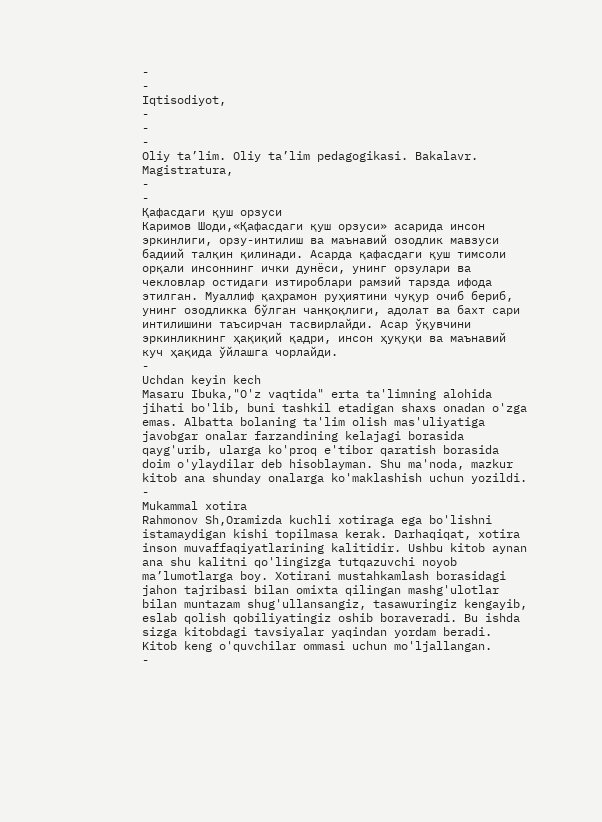-
-
Iqtisodiyot,
-
-
-
Oliy ta’lim. Oliy ta’lim pedagogikasi. Bakalavr. Magistratura,
-
-
Қафасдаги қуш орзуси
Каримов Шоди,«Қафасдаги қуш орзуси» асарида инсон эркинлиги, орзу-интилиш ва маънавий озодлик мавзуси бадиий талқин қилинади. Асарда қафасдаги қуш тимсоли орқали инсоннинг ички дунёси, унинг орзулари ва чекловлар остидаги изтироблари рамзий тарзда ифода этилган. Муаллиф қаҳрамон руҳиятини чуқур очиб бериб, унинг озодликка бўлган чанқоқлиги, адолат ва бахт сари интилишини таъсирчан тасвирлайди. Асар ўқувчини эркинликнинг ҳақиқий қадри, инсон ҳуқуқи ва маънавий куч ҳақида ўйлашга чорлайди.
-
Uchdan keyin kech
Masaru Ibuka,"O'z vaqtida" erta ta'limning alohida jihati bo'lib, buni tashkil etadigan shaxs onadan o'zga emas. Albatta bolaning ta'lim olish mas'uliyatiga javobgar onalar farzandining kelajagi borasida qayg'urib, ularga ko'proq e'tibor qaratish borasida doim o'ylaydilar deb hisoblayman. Shu ma'noda, mazkur kitob ana shunday onalarga ko'maklashish uchun yozildi.
-
Mukammal xotira
Rahmonov Sh,Oramizda kuchli xotiraga ega bo'lishni istamaydigan kishi topilmasa kerak. Darhaqiqat, xotira inson muvaffaqiyatlarining kalitidir. Ushbu kitob aynan ana shu kalitni qo'lingizga tutqazuvchi noyob ma’lumotlarga boy. Xotirani mustahkamlash borasidagi jahon tajribasi bilan omixta qilingan mashg'ulotlar bilan muntazam shug'ullansangiz, tasawuringiz kengayib, eslab qolish qobiliyatingiz oshib boraveradi. Bu ishda sizga kitobdagi tavsiyalar yaqindan yordam beradi. Kitob keng o'quvchilar ommasi uchun mo'ljallangan.
-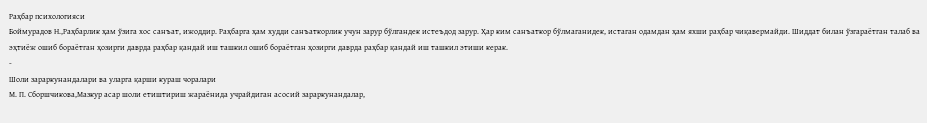Раҳбар психологияси
Боймурадов Н.,Раҳбарлик ҳам ўзига хос санъат, ижоддир. Раҳбарга ҳам худди санъаткорлик учун зарур бўлгандек истеъдод зарур. Ҳар ким санъаткор бўлмаганидек, истаган одамдан ҳам яхши раҳбар чиқавермайди. Шиддат билан ўзгараётган талаб ва эҳтиёж ошиб бораётган ҳозирги даврда раҳбар қандай иш ташкил ошиб бораётган ҳозирги даврда раҳбар қандай иш ташкил этиши керак.
-
Шоли зараркунандалари ва уларга қарши кураш чоралари
М. П. Сборшчикова,Мазкур асар шоли етиштириш жараёнида учрайдиган асосий зараркунандалар,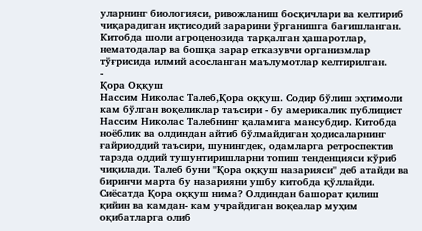уларнинг биологияси, ривожланиш босқичлари ва келтириб чиқарадиган иқтисодий зарарини ўрганишга бағишланган. Китобда шоли агроценозида тарқалган ҳашаротлар, нематодалар ва бошқа зарар етказувчи организмлар тўғрисида илмий асосланган маълумотлар келтирилган.
-
Қора Оққуш
Нассим Николас Талеб,Қора оққуш. Содир бўлиш эҳтимоли кам бўлган воқеликлар таъсири - бу америкалик публицист Нассим Николас Талебнинг қаламига мансубдир. Китобда ноёблик ва олдиндан айтиб бўлмайдиган ҳодисаларнинг ғайриоддий таъсири, шунингдек, одамларга ретроспектив тарзда оддий тушунтиришларни топиш тенденцияси кўриб чиқилади. Талеб буни "Қора оққуш назарияси" деб атайди ва биринчи марта бу назарияни ушбу китобда қўллайди. Сиёсатда Қора оққуш нима? Олдиндан башорат қилиш қийин ва камдан- кам учрайдиган воқеалар муҳим оқибатларга олиб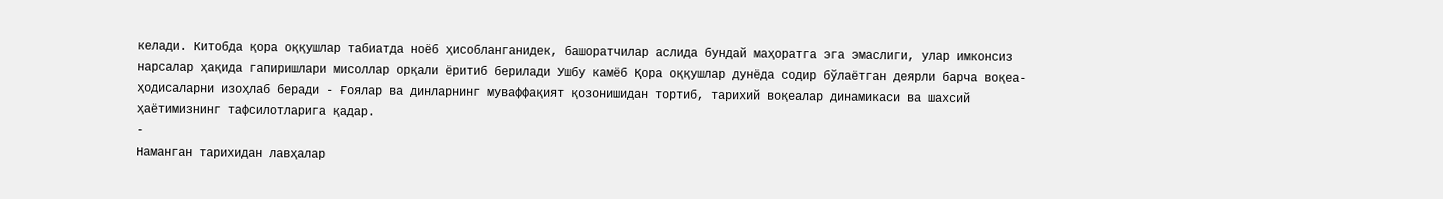келади. Китобда қора оққушлар табиатда ноёб ҳисобланганидек, башоратчилар аслида бундай маҳоратга эга эмаслиги, улар имконсиз нарсалар ҳақида гапиришлари мисоллар орқали ёритиб берилади Ушбу камёб Қора оққушлар дунёда содир бўлаётган деярли барча воқеа-ҳодисаларни изоҳлаб беради - Ғоялар ва динларнинг муваффақият қозонишидан тортиб, тарихий воқеалар динамикаси ва шахсий ҳаётимизнинг тафсилотларига қадар.
-
Наманган тарихидан лавҳалар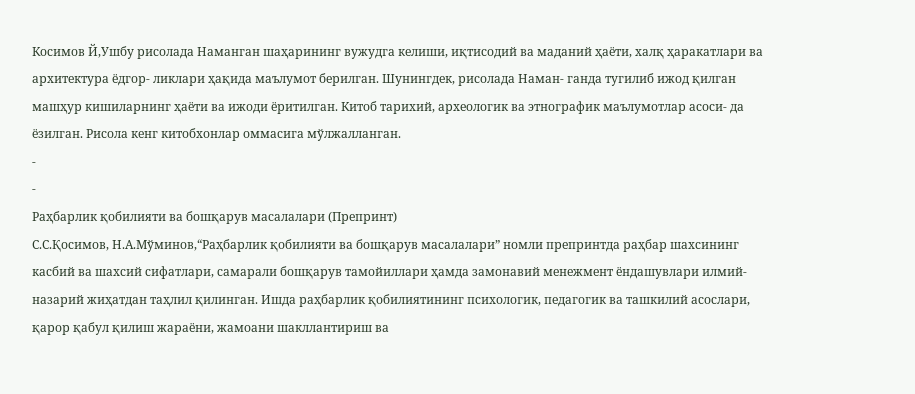Косимов Й,Ушбу рисолада Наманган шаҳарининг вужудга келиши, иқтисодий ва маданий ҳаёти, халқ ҳаракатлари ва архитектура ёдгор- ликлари ҳақида маълумот берилган. Шунингдек, рисолада Наман- ганда тугилиб ижод қилган машҳур кишиларнинг ҳаёти ва ижоди ёритилган. Китоб тарихий, археологик ва этнографик маълумотлар асоси- да ёзилган. Рисола кенг китобхонлар оммасига мўлжалланган.
-
-
Раҳбарлик қобилияти ва бошқарув масалалари (Препринт)
С.С.Қосимов, Н.А.Мўминов,“Раҳбарлик қобилияти ва бошқарув масалалари” номли препринтда раҳбар шахсининг касбий ва шахсий сифатлари, самарали бошқарув тамойиллари ҳамда замонавий менежмент ёндашувлари илмий-назарий жиҳатдан таҳлил қилинган. Ишда раҳбарлик қобилиятининг психологик, педагогик ва ташкилий асослари, қарор қабул қилиш жараёни, жамоани шакллантириш ва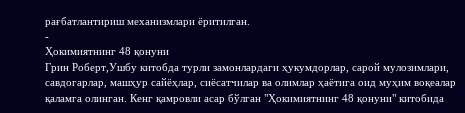рағбатлантириш механизмлари ёритилган.
-
Ҳокимиятнинг 48 қонуни
Грин Роберт,Ушбу китобда турли замонлардаги ҳукумдорлар, сарой мулозимлари, савдогарлар, машҳур сайёҳлар, сиёсатчилар ва олимлар ҳаётига оид муҳим воқеалар қаламга олинган. Кенг қамровли асар бўлган "Ҳокимиятнинг 48 қонуни" китобида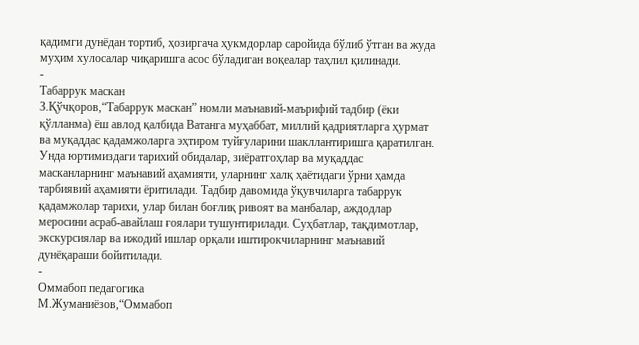қадимги дунёдан тортиб, ҳозиргача ҳукмдорлар саройида бўлиб ўтган ва жуда муҳим хулосалар чиқаришга асос бўладиган воқеалар таҳлил қилинади.
-
Табаррук маскан
З.Қўчқоров,“Табаррук маскан” номли маънавий-маърифий тадбир (ёки қўлланма) ёш авлод қалбида Ватанга муҳаббат, миллий қадриятларга ҳурмат ва муқаддас қадамжоларга эҳтиром туйғуларини шакллантиришга қаратилган. Унда юртимиздаги тарихий обидалар, зиёратгоҳлар ва муқаддас масканларнинг маънавий аҳамияти, уларнинг халқ ҳаётидаги ўрни ҳамда тарбиявий аҳамияти ёритилади. Тадбир давомида ўқувчиларга табаррук қадамжолар тарихи, улар билан боғлиқ ривоят ва манбалар, аждодлар меросини асраб-авайлаш ғоялари тушунтирилади. Суҳбатлар, тақдимотлар, экскурсиялар ва ижодий ишлар орқали иштирокчиларнинг маънавий дунёқараши бойитилади.
-
Оммабоп педагогика
М.Жуманиёзов,“Оммабоп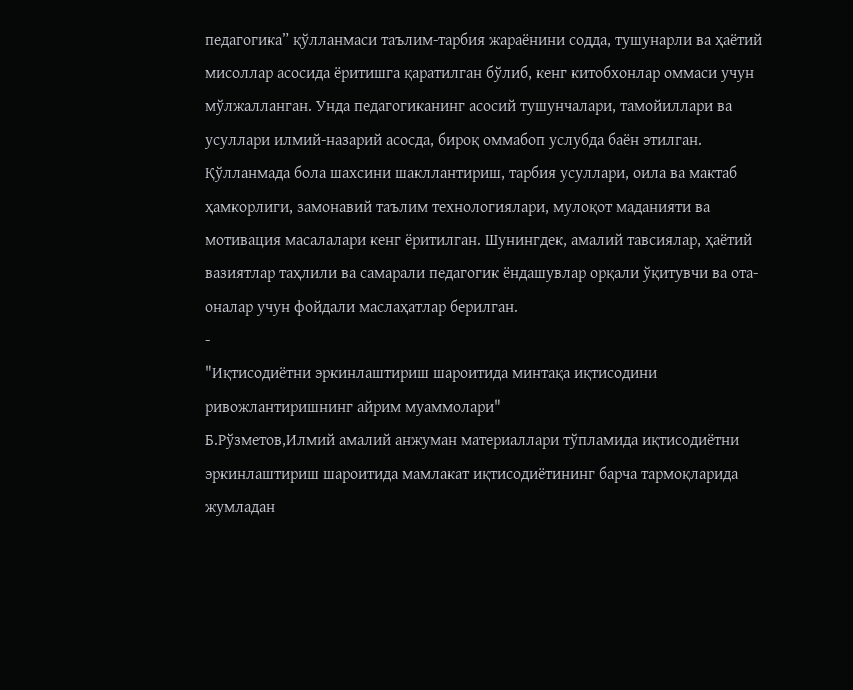педагогика” қўлланмаси таълим-тарбия жараёнини содда, тушунарли ва ҳаётий мисоллар асосида ёритишга қаратилган бўлиб, кенг китобхонлар оммаси учун мўлжалланган. Унда педагогиканинг асосий тушунчалари, тамойиллари ва усуллари илмий-назарий асосда, бироқ оммабоп услубда баён этилган. Қўлланмада бола шахсини шакллантириш, тарбия усуллари, оила ва мактаб ҳамкорлиги, замонавий таълим технологиялари, мулоқот маданияти ва мотивация масалалари кенг ёритилган. Шунингдек, амалий тавсиялар, ҳаётий вазиятлар таҳлили ва самарали педагогик ёндашувлар орқали ўқитувчи ва ота-оналар учун фойдали маслаҳатлар берилган.
-
"Иқтисодиётни эркинлаштириш шароитида минтақа иқтисодини ривожлантиришнинг айрим муаммолари"
Б.Рўзметов,Илмий амалий анжуман материаллари тўпламида иқтисодиётни эркинлаштириш шароитида мамлакат иқтисодиётининг барча тармоқларида жумладан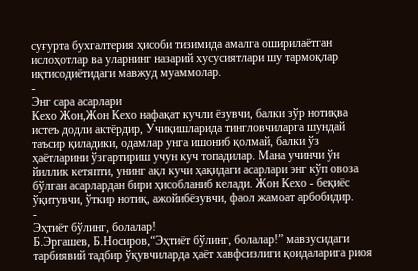суғурта бухгалтерия ҳисоби тизимида амалга оширилаётган ислоҳотлар ва уларнинг назарий хусусиятлари шу тармоқлар иқтисодиётидаги мавжуд муаммолар.
-
Энг сара асарлари
Кехо Жон,Жон Кехо нафақат кучли ёзувчи, балки зўр нотиқва истеъ додли актёрдир, Учиқишларида тингловчиларга шундай таъсир қиладики, одамлар унга ишониб қолмай, балки ўз ҳаётларини ўзгартириш учун куч топадилар. Мана учинчи ўн йиллик кетяпти, унинг ақл кучи ҳақидаги асарлари энг кўп овоза бўлган асарлардан бири ҳисобланиб келади. Жон Кехо - беқиёс ўқитувчи, ўткир нотиқ, ажойибёзувчи, фаол жамоат арбобидир.
-
Эҳтиёт бўлинг, болалар!
Б.Эргашев, Б.Носиров,“Эҳтиёт бўлинг, болалар!” мавзусидаги тарбиявий тадбир ўқувчиларда ҳаёт хавфсизлиги қоидаларига риоя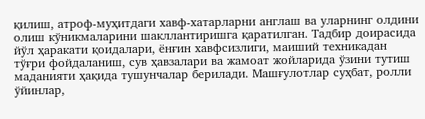қилиш, атроф-муҳитдаги хавф-хатарларни англаш ва уларнинг олдини олиш кўникмаларини шакллантиришга қаратилган. Тадбир доирасида йўл ҳаракати қоидалари, ёнғин хавфсизлиги, маиший техникадан тўғри фойдаланиш, сув ҳавзалари ва жамоат жойларида ўзини тутиш маданияти ҳақида тушунчалар берилади. Машғулотлар суҳбат, ролли ўйинлар,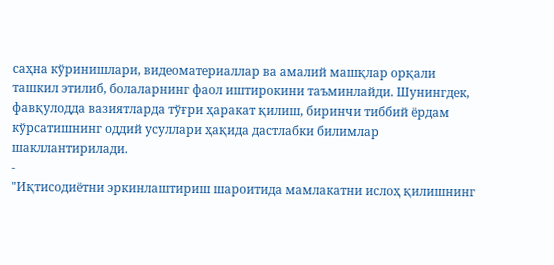саҳна кўринишлари, видеоматериаллар ва амалий машқлар орқали ташкил этилиб, болаларнинг фаол иштирокини таъминлайди. Шунингдек, фавқулодда вазиятларда тўғри ҳаракат қилиш, биринчи тиббий ёрдам кўрсатишнинг оддий усуллари ҳақида дастлабки билимлар шакллантирилади.
-
"Иқтисодиётни эркинлаштириш шароитида мамлакатни ислоҳ қилишнинг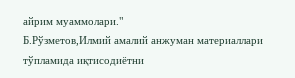айрим муаммолари."
Б.Рўзметов,Илмий амалий анжуман материаллари тўпламида иқтисодиётни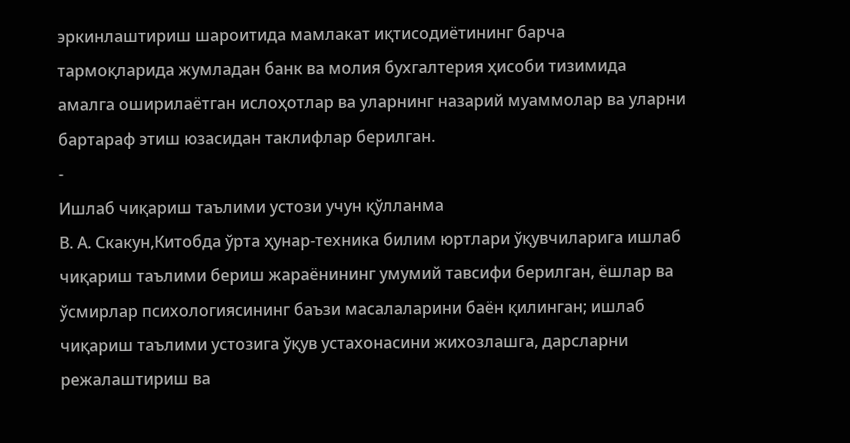эркинлаштириш шароитида мамлакат иқтисодиётининг барча тармоқларида жумладан банк ва молия бухгалтерия ҳисоби тизимида амалга оширилаётган ислоҳотлар ва уларнинг назарий муаммолар ва уларни бартараф этиш юзасидан таклифлар берилган.
-
Ишлаб чиқариш таълими устози учун қўлланма
В. А. Скакун,Китобда ўрта ҳунар-техника билим юртлари ўқувчиларига ишлаб чиқариш таълими бериш жараёнининг умумий тавсифи берилган, ёшлар ва ўсмирлар психологиясининг баъзи масалаларини баён қилинган; ишлаб чиқариш таълими устозига ўқув устахонасини жихозлашга, дарсларни режалаштириш ва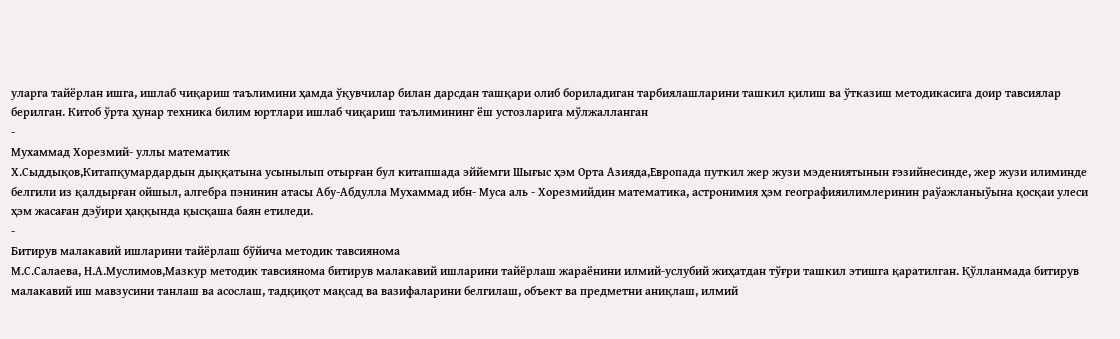уларга тайёрлан ишга, ишлаб чиқариш таълимини ҳамда ўқувчилар билан дарсдан ташқари олиб бориладиган тарбиялашларини ташкил қилиш ва ўтказиш методикасига доир тавсиялар берилган. Китоб ўрта ҳунар техника билим юртлари ишлаб чиқариш таълимининг ёш устозларига мўлжалланган
-
Мухаммад Хорезмий- уллы математик
Х.Сыддықов,Китапқумардардын дыққатына усынылып отырған бул китапшада эййемги Шығыс ҳэм Орта Азияда,Европада путкил жер жузи мэдениятынын ғэзийнесинде, жер жузи илиминде белгили из қалдырған ойшыл, алгебра пэнинин атасы Абу-Абдулла Мухаммад ибн- Муса аль - Хорезмийдин математика, астронимия ҳэм географияилимлеринин раўажланыўына қосқаи улеси ҳэм жасаған дэўири ҳаққында қысқаша баян етиледи.
-
Битирув малакавий ишларини тайёрлаш бўйича методик тавсиянома
М.С.Салаева, Н.А.Муслимов,Мазкур методик тавсиянома битирув малакавий ишларини тайёрлаш жараёнини илмий-услубий жиҳатдан тўғри ташкил этишга қаратилган. Қўлланмада битирув малакавий иш мавзусини танлаш ва асослаш, тадқиқот мақсад ва вазифаларини белгилаш, объект ва предметни аниқлаш, илмий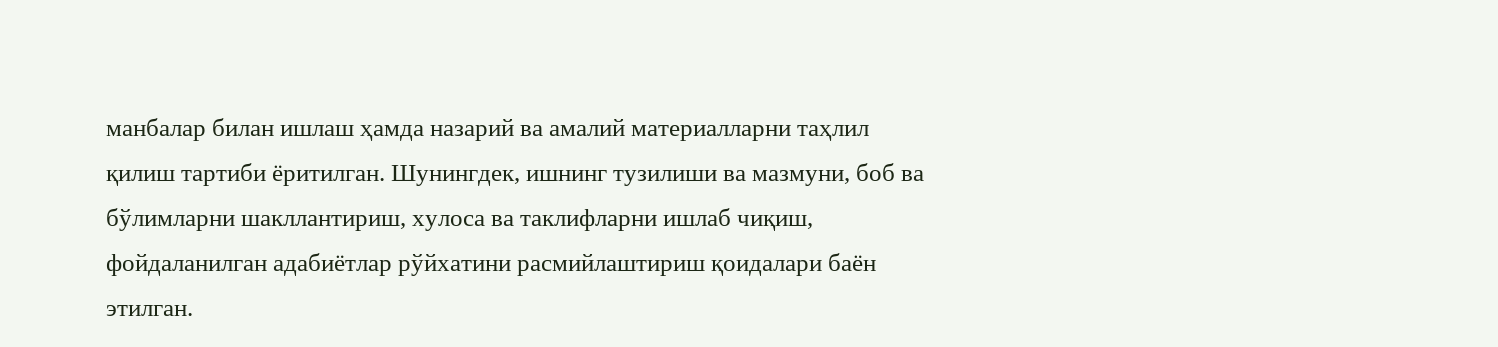манбалар билан ишлаш ҳамда назарий ва амалий материалларни таҳлил қилиш тартиби ёритилган. Шунингдек, ишнинг тузилиши ва мазмуни, боб ва бўлимларни шакллантириш, хулоса ва таклифларни ишлаб чиқиш, фойдаланилган адабиётлар рўйхатини расмийлаштириш қоидалари баён этилган.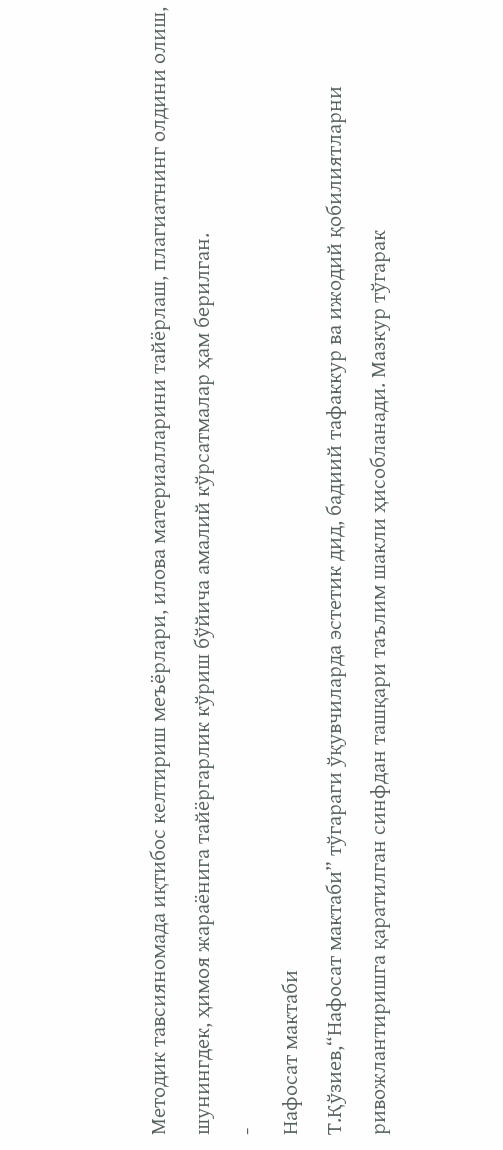Методик тавсияномада иқтибос келтириш меъёрлари, илова материалларини тайёрлаш, плагиатнинг олдини олиш, шунингдек, ҳимоя жараёнига тайёргарлик кўриш бўйича амалий кўрсатмалар ҳам берилган.
-
Нафосат мактаби
Т.Қўзиев,“Нафосат мактаби” тўгараги ўқувчиларда эстетик дид, бадиий тафаккур ва ижодий қобилиятларни ривожлантиришга қаратилган синфдан ташқари таълим шакли ҳисобланади. Мазкур тўгарак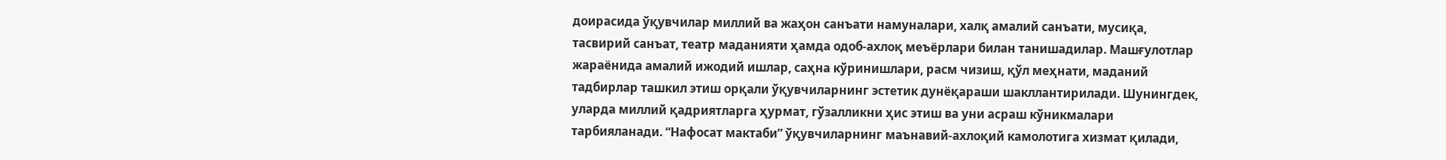доирасида ўқувчилар миллий ва жаҳон санъати намуналари, халқ амалий санъати, мусиқа, тасвирий санъат, театр маданияти ҳамда одоб-ахлоқ меъёрлари билан танишадилар. Машғулотлар жараёнида амалий ижодий ишлар, саҳна кўринишлари, расм чизиш, қўл меҳнати, маданий тадбирлар ташкил этиш орқали ўқувчиларнинг эстетик дунёқараши шакллантирилади. Шунингдек, уларда миллий қадриятларга ҳурмат, гўзалликни ҳис этиш ва уни асраш кўникмалари тарбияланади. “Нафосат мактаби” ўқувчиларнинг маънавий-ахлоқий камолотига хизмат қилади,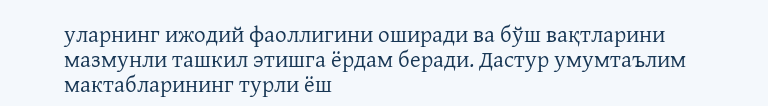уларнинг ижодий фаоллигини оширади ва бўш вақтларини мазмунли ташкил этишга ёрдам беради. Дастур умумтаълим мактабларининг турли ёш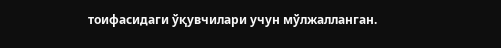тоифасидаги ўқувчилари учун мўлжалланган.